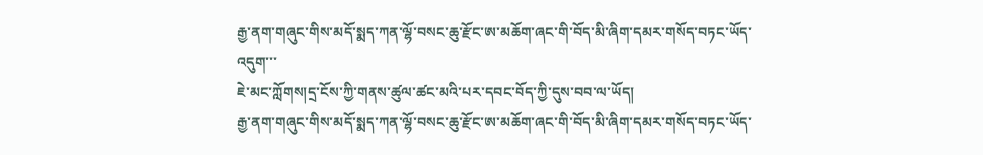རྒྱ་ནག་གཞུང་གིས་མདོ་སྨད་ཀན་ལྷོ་བསང་ཆུ་རྫོང་ཨ་མཆོག་ཞང་གི་བོད་མི་ཞིག་དམར་གསོད་བཏང་ཡོད་འདུག་་་
ཇེ་མང་ཀློགས།དྲ་ངོས་ཀྱི་གནས་ཚུལ་ཚང་མའི་པར་དབང་བོད་ཀྱི་དུས་བབ་ལ་ཡོད།
རྒྱ་ནག་གཞུང་གིས་མདོ་སྨད་ཀན་ལྷོ་བསང་ཆུ་རྫོང་ཨ་མཆོག་ཞང་གི་བོད་མི་ཞིག་དམར་གསོད་བཏང་ཡོད་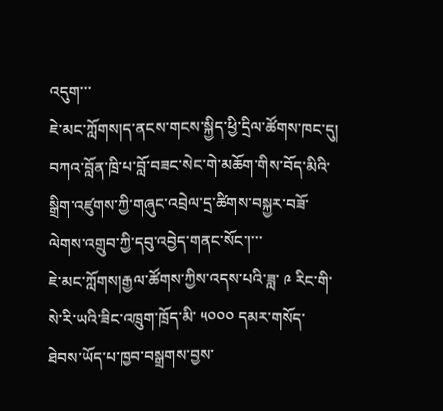འདུག་་་
ཇེ་མང་ཀློགས།ད་ནངས་གངས་སྐྱིད་ཕྱི་དྲིལ་ཚོགས་ཁང་དུ། བཀའ་བློན་ཁྲི་པ་བློ་བཟང་སེང་གེ་མཆོག་གིས་བོད་མིའི་སྒྲིག་འཛུགས་ཀྱི་གཞུང་འབྲེལ་དྲ་ཚིགས་བསྐྱར་བཟོ་ལེགས་འགྲུབ་ཀྱི་དབུ་འབྱེད་གནང་སོང་།་་་
ཇེ་མང་ཀློགས།རྒྱལ་ཚོགས་ཀྱིས་འདས་པའི་ཟླ་ ༩ རིང་གི་སེ་རི་ཡའི་ཟིང་འཁྲུག་ཁྲོད་མི་ ༥༠༠༠ དམར་གསོད་ཐེབས་ཡོད་པ་ཁྱབ་བསྒྲགས་བྱས་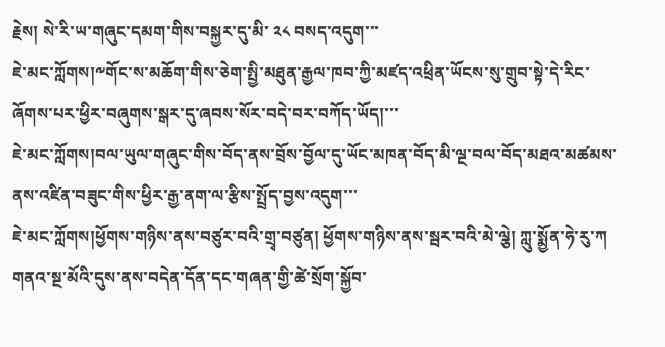རྗེས། སེ་རི་ཡ་གཞུང་དམག་གིས་བསྐྱར་དུ་མི་ ༢༨ བསད་འདུག་་་
ཇེ་མང་ཀློགས།༸གོང་ས་མཆོག་གིས་ཅེག་སྤྱི་མཐུན་རྒྱལ་ཁབ་ཀྱི་མཛད་འཕྲིན་ཡོངས་སུ་གྲུབ་སྟེ་དེ་རིང་ཞོགས་པར་ཕྱིར་བཞུགས་སྒར་དུ་ཞབས་སོར་བདེ་བར་བཀོད་ཡོད།་་་
ཇེ་མང་ཀློགས།བལ་ཡུལ་གཞུང་གིས་བོད་ནས་བྲོས་བྱོལ་དུ་ཡོང་མཁན་བོད་མི་ལྔ་བལ་བོད་མཐའ་མཚམས་ནས་འཛིན་བཟུང་གིས་ཕྱིར་རྒྱ་ནག་ལ་རྩིས་སྤྲོད་བྱས་འདུག་་་
ཇེ་མང་ཀློགས།ཕྱོགས་གཉིས་ནས་བཙུར་བའི་གྲྭ་བཙུན། ཕྱོགས་གཉིས་ནས་སྦར་བའི་མེ་ལྕེ། ཀླུ་སྨྱོན་ཧེ་རུ་ཀ གནའ་སྔ་མོའི་དུས་ནས་བདེན་དོན་དང་གཞན་གྱི་ཚེ་སྲོག་སྐྱོབ་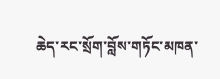ཆེད་རང་སྲོག་བློས་གཏོང་མཁན་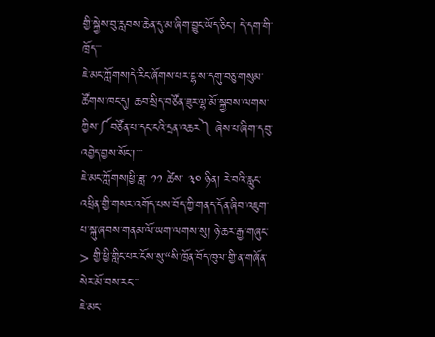གྱི་སྐྱེས་བུ་རླབས་ཆེན་དུ་མ་ཞིག་བྱུང་ཡོད་ཅིང་། དེ་དག་གི་ཁྲོད་་་
ཇེ་མང་ཀློགས།དེ་རིང་ཞོགས་པར་ངྷ་ས་དགུ་བཅུ་གསུམ་ཚོགས་ཁང་དུ། ཆབ་སྲིད་བཙོན་ཟུར་ལྷ་མོ་སྐྱབས་ལགས་ཀྱིས་༼བཙོན་པ་དང་ངའི་དྲན་འཆར༽ ཞེས་པ་ཞིག་དབུ་འབྱེད་བྱས་སོང་།་་་
ཇེ་མང་ཀློགས།ཕྱི་ཟླ་ ༡༡ ཚེས་ ༣༠ ཉིན། རེ་བའི་རླུང་འཕྲིན་གྱི་གསར་འགོད་པས་བོད་ཀྱི་གནད་དོན་ཞིབ་འཇུག་པ་སྐུ་ཞབས་གནམ་ལོ་ཡག་ལགས་སུ། ཉེ་ཆར་རྒྱ་གཞུང་ > གྱི་ཕྱི་གླིང་པར་ངོས་སུ་“སི་ཁྲོན་བོད་ཁུལ་གྱི་ན་གཞོན་སེར་མོ་བས་རང་་་
ཇེ་མང་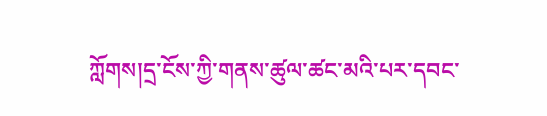ཀློགས།དྲ་ངོས་ཀྱི་གནས་ཚུལ་ཚང་མའི་པར་དབང་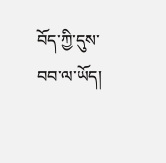བོད་ཀྱི་དུས་བབ་ལ་ཡོད།